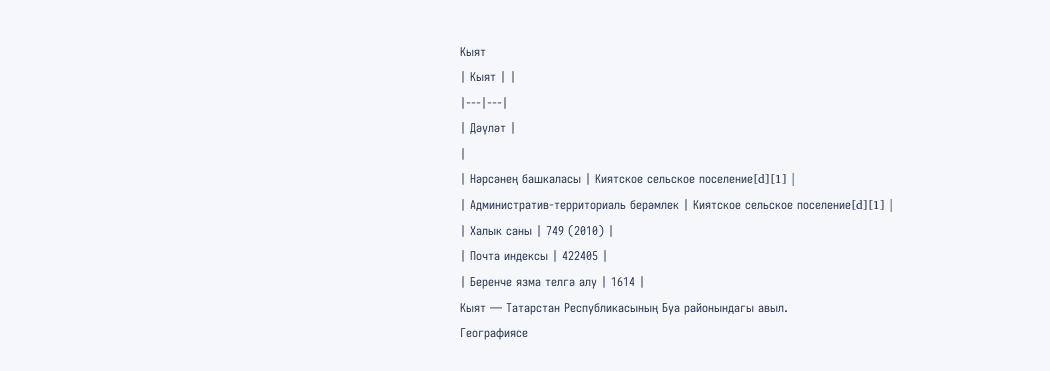Кыят
| Кыят | |
|---|---|
| Дәүләт |
|
| Нәрсәнең башкаласы | Киятское сельское поселение[d][1] |
| Административ-территориаль берәмлек | Киятское сельское поселение[d][1] |
| Халык саны | 749 (2010) |
| Почта индексы | 422405 |
| Беренче язма телгә алу | 1614 |
Кыят — Татарстан Республикасының Буа районындагы авыл.
Географиясе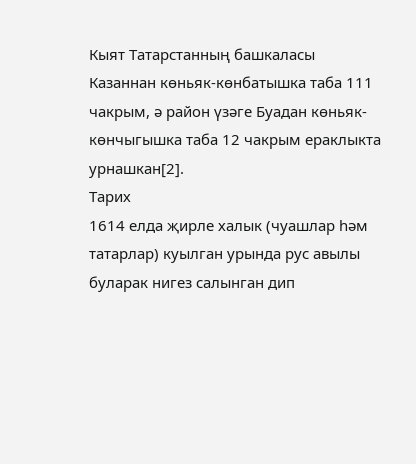Кыят Татарстанның башкаласы Казаннан көньяк-көнбатышка таба 111 чакрым, ә район үзәге Буадан көньяк-көнчыгышка таба 12 чакрым ераклыкта урнашкан[2].
Тарих
1614 елда җирле халык (чуашлар һәм татарлар) куылган урында рус авылы буларак нигез салынган дип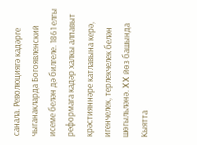санала. Революциягә кадәрге чыганакларда Богоявленский исеме белән дә билгеле. 1861 елгы реформага кадәр халкы алпавыт крәстияннәре катлавына керә, игенчелек, терлекчелек белән шөгыльләнә. XX йөз башында Кыятта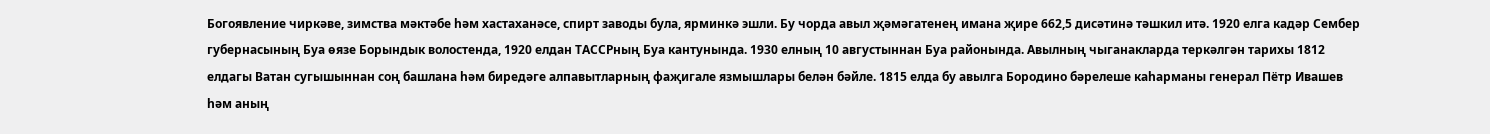Богоявление чиркәве, зимства мәктәбе һәм хастаханәсе, спирт заводы була, ярминкә эшли. Бу чорда авыл җәмәгатенең имана җире 662,5 дисәтинә тәшкил итә. 1920 елга кадәр Сембер губернасының Буа өязе Борындык волостенда, 1920 елдан ТАССРның Буа кантунында. 1930 елның 10 августыннан Буа районында. Авылның чыганакларда теркәлгән тарихы 1812 елдагы Ватан сугышыннан соң башлана һәм биредәге алпавытларның фаҗигале язмышлары белән бәйле. 1815 елда бу авылга Бородино бәрелеше каһарманы генерал Пётр Ивашев һәм аның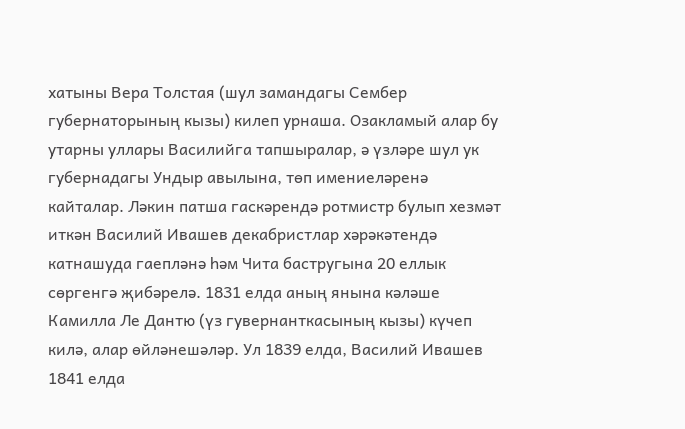хатыны Вера Толстая (шул замандагы Сембер губернаторының кызы) килеп урнаша. Озакламый алар бу утарны уллары Василийга тапшыралар, ә үзләре шул ук губернадагы Ундыр авылына, төп имениеләренә кайталар. Ләкин патша гаскәрендә ротмистр булып хезмәт иткән Василий Ивашев декабристлар хәрәкәтендә катнашуда гаепләнә һәм Чита бастругына 20 еллык сөргенгә җибәрелә. 1831 елда аның янына кәләше Камилла Ле Дантю (үз гувернанткасының кызы) күчеп килә, алар өйләнешәләр. Ул 1839 елда, Василий Ивашев 1841 елда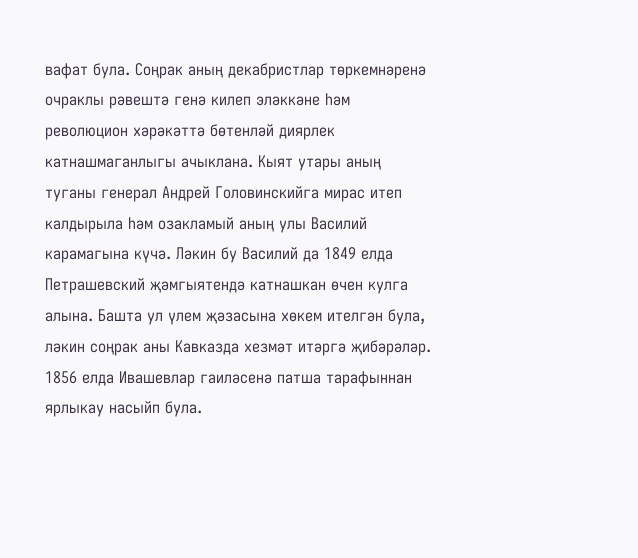вафат була. Соңрак аның декабристлар төркемнәренә очраклы рәвештә генә килеп эләккәне һәм революцион хәрәкәттә бөтенләй диярлек катнашмаганлыгы ачыклана. Кыят утары аның туганы генерал Андрей Головинскийга мирас итеп калдырыла һәм озакламый аның улы Василий карамагына күчә. Ләкин бу Василий да 1849 елда Петрашевский җәмгыятендә катнашкан өчен кулга алына. Башта ул үлем җәзасына хөкем ителгән була, ләкин соңрак аны Кавказда хезмәт итәргә җибәрәләр. 1856 елда Ивашевлар гаиләсенә патша тарафыннан ярлыкау насыйп була.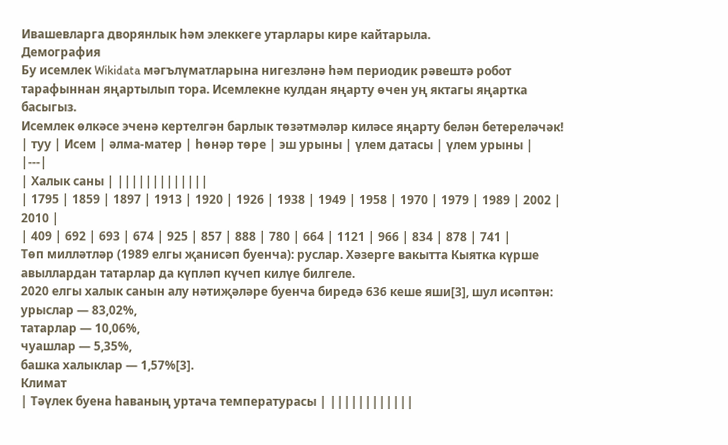Ивашевларга дворянлык һәм элеккеге утарлары кире кайтарыла.
Демография
Бу исемлек Wikidata мәгълүматларына нигезләнә һәм периодик рәвештә робот тарафыннан яңартылып тора. Исемлекне кулдан яңарту өчен уң яктагы яңартка басыгыз.
Исемлек өлкәсе эченә кертелгән барлык төзәтмәләр киләсе яңарту белән бетереләчәк!
| туу | Исем | әлма-матер | һөнәр төре | эш урыны | үлем датасы | үлем урыны |
|---|
| Халык саны | |||||||||||||
| 1795 | 1859 | 1897 | 1913 | 1920 | 1926 | 1938 | 1949 | 1958 | 1970 | 1979 | 1989 | 2002 | 2010 |
| 409 | 692 | 693 | 674 | 925 | 857 | 888 | 780 | 664 | 1121 | 966 | 834 | 878 | 741 |
Төп милләтләр (1989 елгы җанисәп буенча): руслар. Хәзерге вакытта Кыятка күрше авыллардан татарлар да күпләп күчеп килүе билгеле.
2020 елгы халык санын алу нәтиҗәләре буенча биредә 636 кеше яши[3], шул исәптән:
урыслар — 83,02%,
татарлар — 10,06%,
чуашлар — 5,35%,
башка халыклар — 1,57%[3].
Климат
| Тәүлек буена һаваның уртача температурасы | ||||||||||||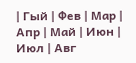| Гый | Фев | Мар | Апр | Май | Июн | Июл | Авг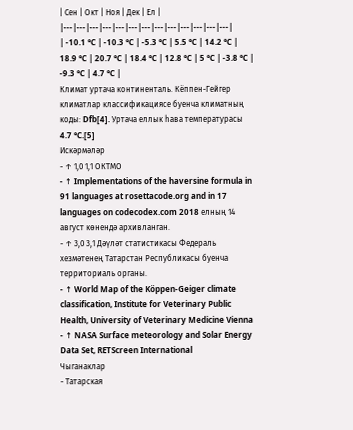| Сен | Окт | Ноя | Дек | Ел |
|---|---|---|---|---|---|---|---|---|---|---|---|---|
| -10.1 °C | -10.3 °C | -5.3 °C | 5.5 °C | 14.2 °C | 18.9 °C | 20.7 °C | 18.4 °C | 12.8 °C | 5 °C | -3.8 °C | -9.3 °C | 4.7 °C |
Климат уртача континенталь. Кёппен-Гейгер климатлар классификациясе буенча климатның коды: Dfb[4]. Уртача еллык һава температурасы 4.7 °C.[5]
Искәрмәләр
- ↑ 1,0 1,1 ОКТМО
- ↑ Implementations of the haversine formula in 91 languages at rosettacode.org and in 17 languages on codecodex.com 2018 елның 14 август көнендә архивланган.
- ↑ 3,0 3,1 Дәүләт статистикасы Федераль хезмәтенең Татарстан Республикасы буенча территориаль органы.
- ↑ World Map of the Köppen-Geiger climate classification, Institute for Veterinary Public Health, University of Veterinary Medicine Vienna
- ↑ NASA Surface meteorology and Solar Energy Data Set, RETScreen International
Чыганаклар
- Татарская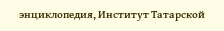энциклопедия, Институт Татарской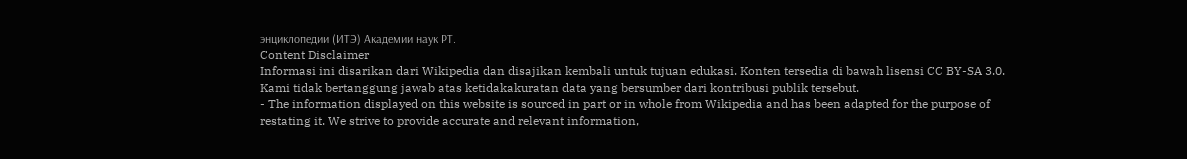энциклопедии (ИТЭ) Академии наук РТ.
Content Disclaimer
Informasi ini disarikan dari Wikipedia dan disajikan kembali untuk tujuan edukasi. Konten tersedia di bawah lisensi CC BY-SA 3.0. Kami tidak bertanggung jawab atas ketidakakuratan data yang bersumber dari kontribusi publik tersebut.
- The information displayed on this website is sourced in part or in whole from Wikipedia and has been adapted for the purpose of restating it. We strive to provide accurate and relevant information,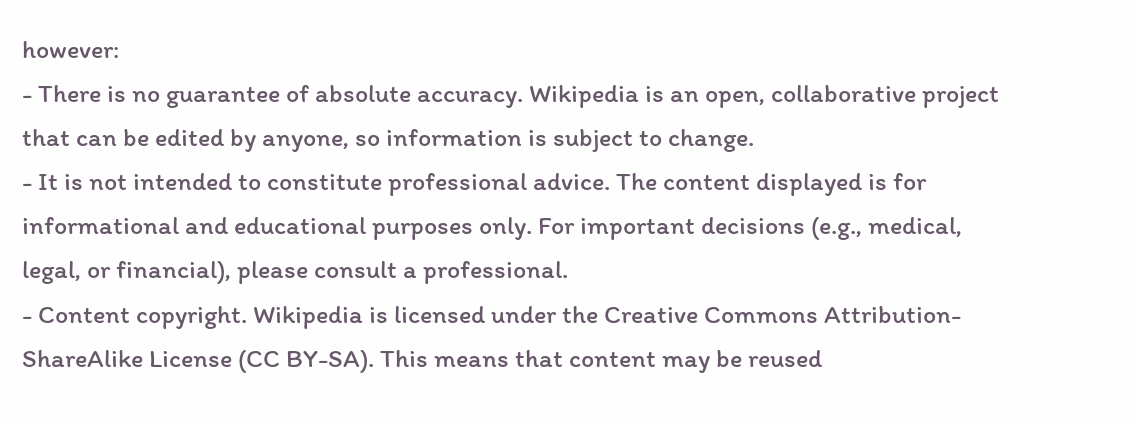however:
- There is no guarantee of absolute accuracy. Wikipedia is an open, collaborative project that can be edited by anyone, so information is subject to change.
- It is not intended to constitute professional advice. The content displayed is for informational and educational purposes only. For important decisions (e.g., medical, legal, or financial), please consult a professional.
- Content copyright. Wikipedia is licensed under the Creative Commons Attribution-ShareAlike License (CC BY-SA). This means that content may be reused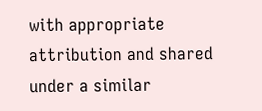with appropriate attribution and shared under a similar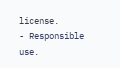license.
- Responsible use.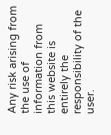Any risk arising from the use of information from this website is entirely the responsibility of the user.